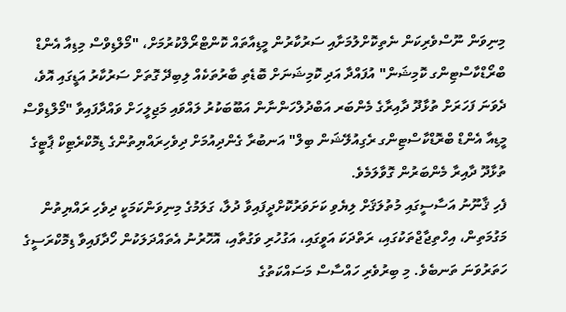މިނިވަން ނޫސްވެރިކަން ނެތިކޮށްލުމަށާއި ސަރުކާރުން މީޑިއާތައް ކޮންޓްރޯލްކުރުމަށް، "މޯލްޑިވްސް މިޑިއާ އެންޑް ބްރޯޑްކާސްޓިންގ ކޮމިޝަން" އުފައްދާ އަދި ކޮމިޝަނަށް ބޮޑެތި ބާރުތަކެއް ލިބިދޭ ގޮތަށް ސަރުކާރު އަޑީގައި އޮވެ، ދެވަނަ ފަހަރަށް ތުޅާދޫ ދާއިރާގެ މެންބަރ އަބްދުލްހަންނާން އަބޫބަކުރު ލައްވައި މަޖިލީހަށް ވައްދާފައިވާ "މޯލްޑިވްސް މީޑިއާ އެންޑް ބްރޮޑްކާސްޓިންގ ރެގިއުލޭޝަން ބިލް" އަނބުރާ ގެންދިއުމަށް ދިވެހިރައްޔިތުންގެ ޑިމޮކްރެޓިކް ޕާޓީގެ ތުޅާދޫ ދާއިރާ މެންބަރުން ގޮވާލަމެވެ.
ފެހި ޤާނޫނު އަސާސީގައި މުތުލަޤަށް ލިޔެވި ކަށަވަރުކޮށްދީފައިވާ ދުލާ، ގަލަމުގެ މިނިވަންކަމަކީ ދިވެހި ރައްޔިތުން މަގުމަތިން، އިހްތިޖާޖްތަކުގައި، ރަތްދަކަ އަވީގައި، އަގުހުރި ވަގުތާއި، އޮހޮރުނު އެތައްދަލަކުން ހޯދާފައިވާ ޑިމޮކްރަސީގެ ހަތަރުވަނަ ތަނބެވެ. މި ބިރުވެރި ހައްސާސް މަސައްކަތުގެ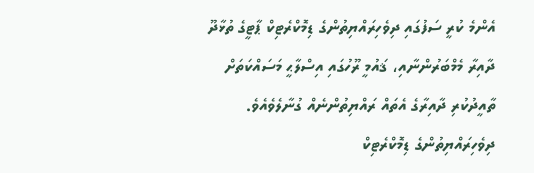އެންމެ ކުރީ ސަފުގައި ދިވެހިރައްޔިތުންގެ ޑިމޮކްރެޓިކް ޕާޓީގެ ތުޅާދޫ ދާއިރާ މެމްބަރުންނާއި، ޤައުމީ ރޫހުގައި އިސްލާޙީ މަސައްކަތަށް ތާއީދުކުރި ދާއިރާގެ އެތައް ރައްޔިތުންނެއް ގުނާލެވެއެވެ.
ދިވެހިރައްޔިތުންގެ ޑިމޮކްރެޓިކް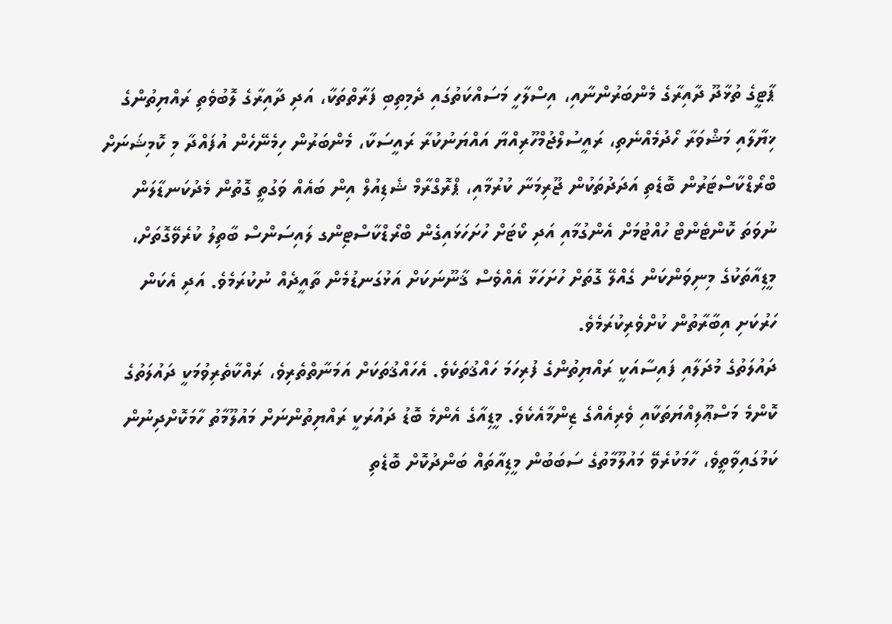ޕާޓީގެ ތުޅާދޫ ދާއިރާގެ މެންބަރުންނާއި، އިސްލާހީ މަސައްކަތުގައި ދެމިތިބި ފަރާތްތަކާ، އަދި ދާއިރާގެ ލޮބުވެތި ރައްޔިތުންގެ ޚިޔާލާއި މަޝްވަރާ ހޯދުމެއްނެތި، ރައީސުލްޖުމްހޫރިއްޔާ އައްޔަނުކުރާ ރައީސަކާ، މެންބަރުން ހިމެނޭހެން އުފައްދާ މި ކޮމިޝަނަށް ބްރޯޑްކާސްޓަރުން ބޮޑެތި އަދަދުތަކުން ޖޫރިމަނާ ކުރުމާއި، ޕްރޮގްރާމް ޝެޑިއުލް އިން ބައެއް ވަގުތީ ގޮތުން މެދުކަނޑާލަން ނުވަތަ ކޮންޓެންޓް ހުއްޓުމަށް އެންގުމާއި އަދި ކޯޓަށް ހުށަހަޅައިގެން ބްރޯޑްކާސްޓިންގ ލައިސަންސް ބާތިލު ކުރެވޭގޮތަށް، މީޑިއާތަކުގެ މިނިވަންކަން ގެއްލޭ ގޮތަށް ހުށަހަޅާ އެއްވެސް ޤާނޫނަކަށް އަޅުގަނޑުމެން ތާއީދެއް ނުކުރަމެވެ. އަދި އެކަން ހަރުކަށި އިބާރާތުން ކުށްވެރިކުރަމެވެ.
ދައުލަތުގެ މުދަލާއި ފައިސާއަކީ ރައްޔިތުންގެ ފުރިހަމަ ހައްޤުތަކެވެ. އެހައްޤުތަކަށް އަމަނާތްތެރިވެ، ރައްކާތެރިވުމަކީ ދައުލަތުގެ ކޮންމެ މަސްޢޫލިއްޔަތަކާއި ވެރިއެއްގެ ޒިންމާއެކެވެ. މީޑިއާގެ އެންމެ ބޮޑު ދައުރަކީ ރައްޔިތުންނަށް މައުލޫމާތު ހާމަކޮށްދިނުން ކަމުގައިވާތީވެ، ހާމަކުރެވޭ މައުލޫމާތުގެ ސަބަބުން މީޑިއާތައް ބަންދުކޮށް ބޮޑެތި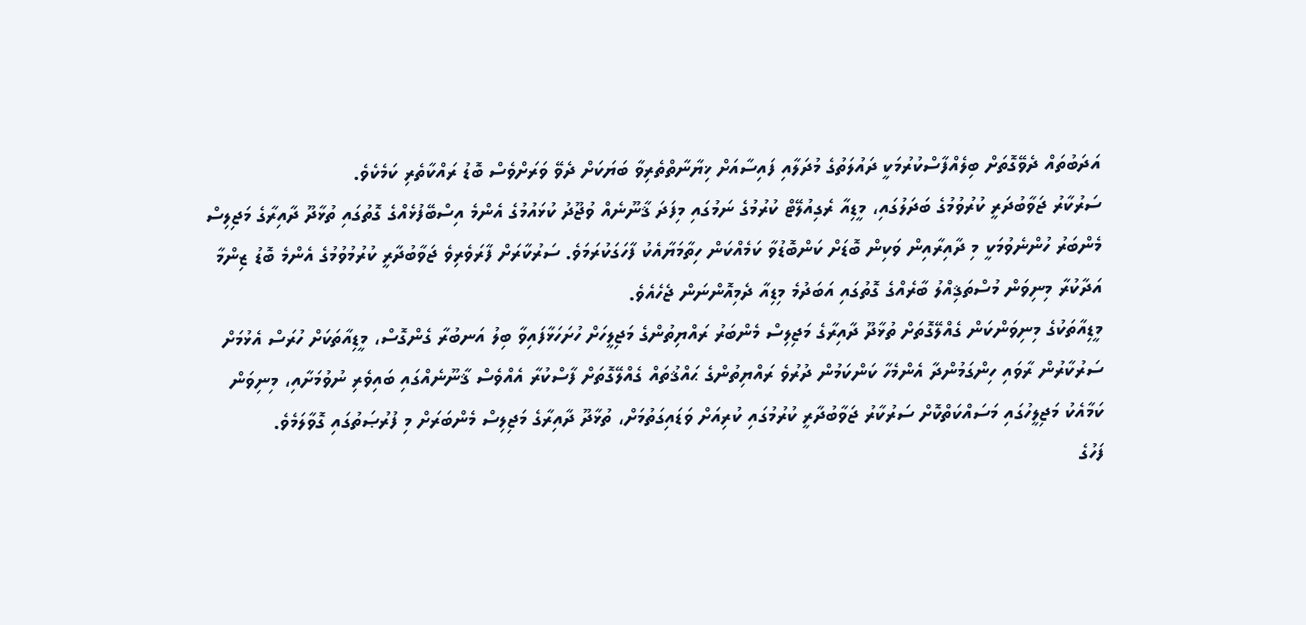އަދަބުތައް ދެވޭގޮތަށް ބިލެއްފާސްކުރުމަކީ ދައުލަތުގެ މުދަލާއި ފައިސާއަށް ޚިޔާނާތްތެރިވާ ބަޔަކަށް ދެވޭ ވަރަށްވެސް ބޮޑު ރައްކާތެރި ކަމެކެވެ.
ސަރުކާރު ޖަވާބުދަރީ ކުރުވުމުގެ ބަދަލުގައި، މީޑިއާ ރެގިއުލޭޓް ކުރުމުގެ ނަމުގައި މިފަދަ ޤާނޫނެއް ވުޖޫދު ކުޅައުމުގެ އެންމެ އިސްބޭފުޅެއްގެ ގޮތުގައި ތުޅާދޫ ދާއިރާގެ މަޖިލިސް މެންބަރު ހުންނެވުމަކީ މި ދާއިރާއިން ވަކިން ބޮޑަށް ކަންބޮޑުވާ ކަމެއްކަން ހިތާމަޔާއެކު ފާހަގަކުރަމަވެ. ސަރުކާރަށް ފާރަވެރިވެ ޖަވާބުދާރީ ކުރުމުވުމުގެ އެންމެ ބޮޑު ޒިންމާ އަދާކުރާ މިނިވަން މުސްތަޤިއްލު ބާރެއްގެ ގޮތުގައި އަބަދުމެ މިޑިއާ ދެމިއޮންނަން ޖެހެއެވެ.
މީޑިއާތަކުގެ މިނިވަންކަން ގެއްލޭގޮތަށް ތުޅާދޫ ދާއިރާގެ މަޖިލިސް މެންބަރު ރައްޔިތުންގެ މަޖިލީހަށް ހުށަހަޅާފައިވާ ބިލު އަނބުރާ ގެންގޮސް، މީޑިއާތަކަށް ހުރަސް އެޅުމަށް ސަރުކާރުން ރާވައި ހިންގަމުންދާ އެންމެހާ ކަންކަމުން ދުރުވެ ރައްޔިތުންގެ ޙައްޤުތައް ގެއްލޭގޮތަށް ފާސްކުރާ އެއްވެސް ޤާނޫނެއްގައި ބައިވެރި ނުވުމަށާއި، މިނިވަން ކަމާއެކު މަޖިލީހުގައި މަސައްކަތްކޮށް ސަރުކާރު ޖަވާބުދާރީ ކުރުމުގައި ކުރިއަށް ވަޑައިގަތުމަށް، ތުޅާދޫ ދާއިރާގެ މަޖިލިސް މެންބަރަށް މި ފުރުޞަތުގައި ގޮވާލަމެވެ.
ފަހުގެ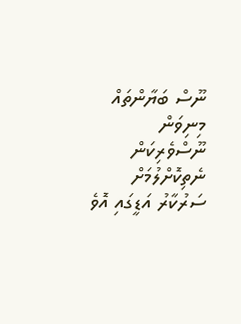ނޫސް ބަޔާންތައް
މިނިވަން ނޫސްވެރިކަން ނެތިކޮށްލުމަށް ސަރުކާރު އަޑީގައި އޮވެ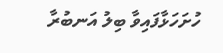ހުށަހަޅާފައިވާ ބިލު އަނބުރާ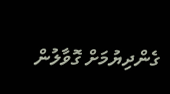ގެންދިޔުމަށް ގޮވާލުން